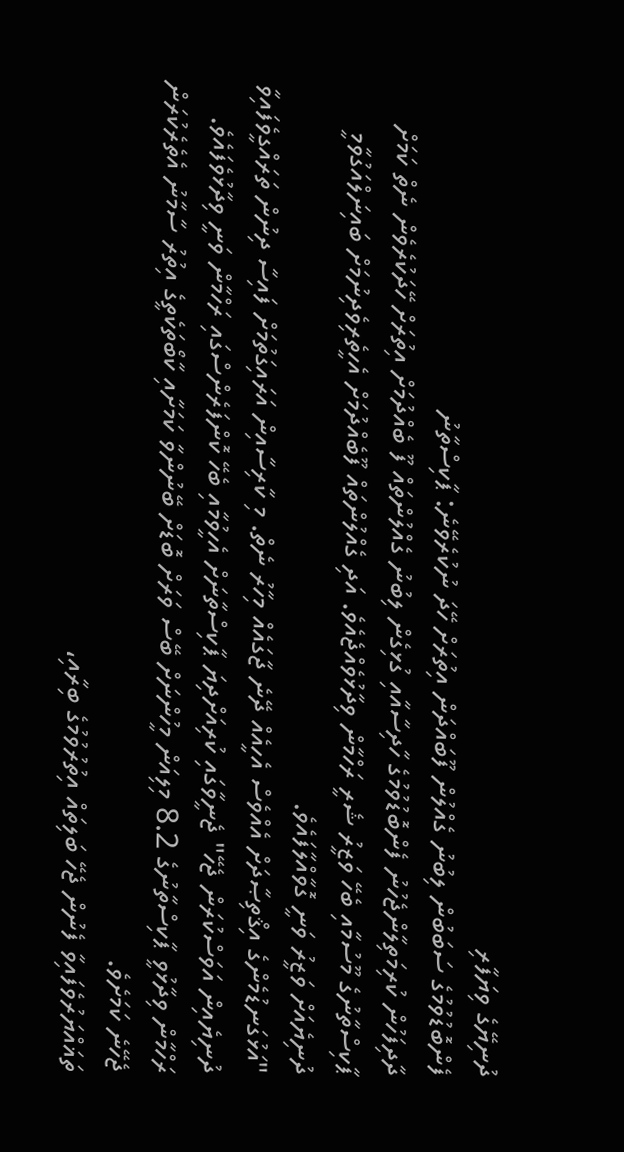ދުނިޔޭގެ ވިޔަފާރި
ފެންބޮޑުވުމުގެ ސަބަބުން ލިބުނު ގެއްލުން ފޫބައްދަން އިތުރަށް ހޭދަ ނުކުރެވޭނެ: ޕާކިސްތާނު
ދާދިފަހުން ކުރިމަތިލާންޖެހުނު ފެންބޮޑުވުމުގެ ހާދިސާއާއި ގުޅިގެން ލިބުނު ގެއްލުންތައް ފޫ ބެއްދުމަށް އިތުރަށް ހޭދަކުރެވެން ނެތް ކަމަށް ޕާކިސްތާނުގެ މޫސުމާއި ބެހޭ ވަޒީރު ޝެރީ ރަހްމާން ވިދާޅުވެއްޖެއެވެ. އަދި ގެއްލުންތައް ފޫބެއްދުމަށް އެހީތެރިވެދިނުމަށް ބައިނަލްއަގުވާމީ ދުނިޔެއަށް ވަޒީރު ވަނީ ގޮވާއްލާފައެވެ.
"އަޅުގަނޑުމެންގެ އިޤްތިޞާދަށް އެއްވެސް އެހީއެއް ދޭނެ ޖާގައެއް މިހާރު ނެތް. މި ކާރިސާއިން އަރައިގަތުމަށް ފައިސާ ދިނުން ތަރައްގީވެފައިވާ ދުނިޔެއިން އަވަސްކުރަން ޖެހޭ" ޖެނީވާގައި ކުރިއަށްދިޔަ ޕާކިސްތާނަށް އެހީވުމާއި ބެހޭ ކޮންފަރެންސްގައި ރަހްމާން ވަނީ ވިދާޅުވެފައެވެ.
ރަހްމާން ވިދާޅުވީ ޕާކިސްތާނުގެ 8.2 މިލިއަން މީހުންނަށް ބޭސް ވަރަށް ބޮޑަށް ބޭނުންވާ ކަމަށާއި ކާބޯތަކެތީގެ އިތުރު ސާމާނު އެތެރެކުރަން ޖެހޭނެ ކަމަށެވެ.
ތަޣައްޔަރުވެފައިވާ ފެނުން ޖެހޭ ބަލިތައް އިތުރުވުމުގެ ބިރާއި،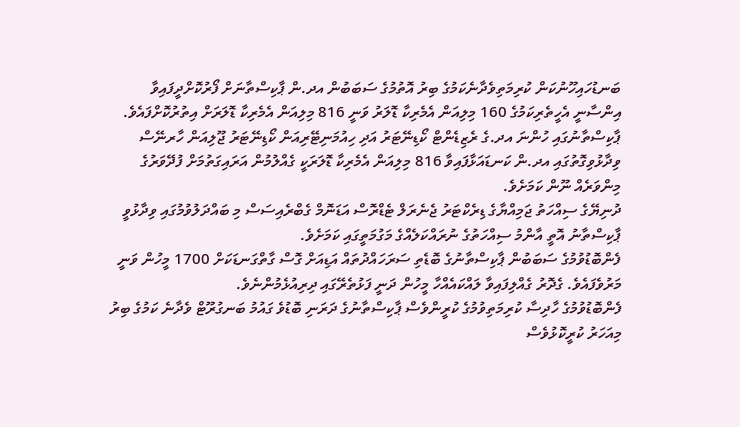ބަނޑުހައިހޫނުކަން ކުރިމަތިވެދާނެކަމުގެ ބިރު އޮތުމުގެ ސަބަބުން އދ.ން ޕާކިސްތާނަށް ފޯރުކޮށްދީފައިވާ އިންސާނީ އެހީތެރިކަމުގެ 160 މިލިއަން އެމެރިކާ ޑޮލަރު ވަނީ 816 މިލިއަން އެމެރިކާ ޑޮލަރަށް އިތުރުކޮށްފައެވެ.
ޕާކިސްތާނުގައި ހުންނަ އދ.ގެ ރެޒިޑެންޓް ކޯޑިނޭޓަރު އަދި ހިއުމަނިޓޭރިއަން ކޯޑިނޭޓަރު ޖޫލިއަން ހާރނޭސް ވިދާޅުވިގޮތުގައި އދ.ން ކަނޑައަޅާފައިވާ 816 މިލިއަން އެމެރިކާ ޑޮލަރަކީ ގެއްލުމުން އަރައިގަތުމަށް ފުދޭވަރުގެ މިންވަރެއް ނޫން ކަމަށެވެ.
ދުނިޔޭގެ ސިއްހަތު ޖަމިއްޔާގެ ޑިރެކްޓަރު ޖެނެރަލް ޓެޑްރޮސް އަޑަނޮމް ގެބްރެއިސަސް މި ބައްދަލުވުމުގައި ވިދާޅުވީ ޕާކިސްތާނު އޮތީ އާންމު ސިއްހަތުގެ ނުރައްކަލެއްގެ މަގުމަތީގައި ކަމަށެވެ.
ފެންބޮޑުވުމުގެ ސަބަބުން ޕާކިސްތާނުގެ ބޮޑެތި ސަރަހައްދުތައް އަޑިއަށް ގޮސް ގާތްގަނޑަކަށް 1700 މީހުން ވަނީ މަރުވެފައެވެ. ގެދޮރު ގެއްލިފައިވާ ލައްކައެއްހާ މީހުން ދަނީ ފަޅުތެރޭގައި ދިރިއުޅެމުންނެވެ.
ފެންބޮޑުވުމުގެ ހާދިސާ ކުރިމަތިވުމުގެ ކުރީންވެސް ޕާކިސްތާނުގެ ދަރަނި ބޮޑުވެ ގައުމު ބަނގުރޫޓް ވެދާނެ ކަމުގެ ބިރު މިއަހަރު ކުރީކޮޅުވެސް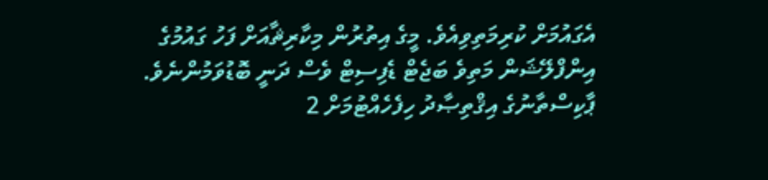އެގައުމަށް ކުރިމަތިވިއެވެ. މީގެ އިތުރުން މިކާރިޘާއަށް ފަހު ގައުމުގެ އިންފްލޭޝަން މަތިވެ ބަޖެޓް ޑެފިސިޓް ވެސް ދަނީ ބޮޑުވަމުންނެވެ.
ޕާކިސްތާނުގެ އިޤްތިޞާދު ހިފެހެއްޓުމަށް 2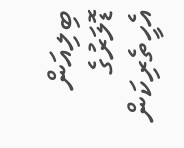ބިލިއަން ޑޮލަރުގެ އެހީތެރިކަން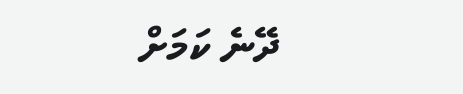ދޭނެ ކަމަށް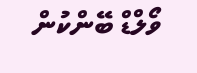ވޯލްޑް ބޭންކުން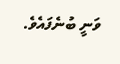ވަނީ ބުނެފައެވެ.